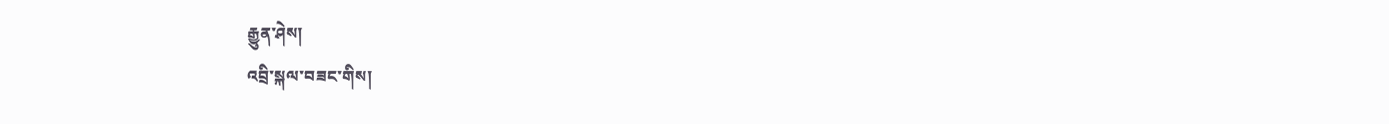རྒྱུན་ཤེས།
འབྲི་སྐལ་བཟང་གིས།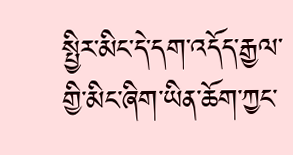སྤྱིར་མིང་དེ་དག་འདོད་རྒྱལ་གྱི་མིང་ཞིག་ཡིན་ཆོག་ཀྱང་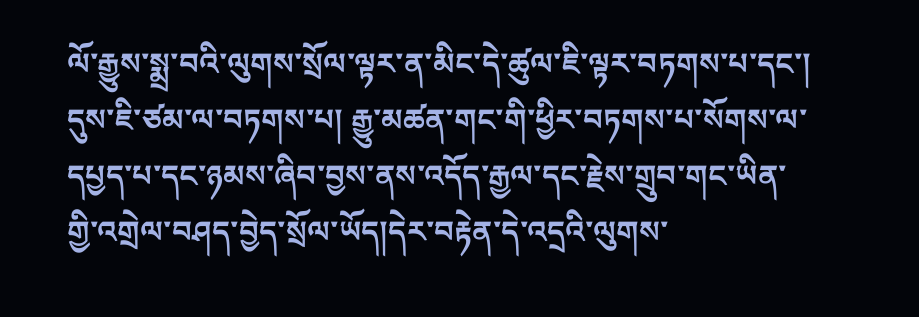ལོ་རྒྱུས་སྨྲ་བའི་ལུགས་སྲོལ་ལྟར་ན་མིང་དེ་ཚུལ་ཇི་ལྟར་བཏགས་པ་དང་།
དུས་ཇི་ཙམ་ལ་བཏགས་པ། རྒྱུ་མཚན་གང་གི་ཕྱིར་བཏགས་པ་སོགས་ལ་དཔྱད་པ་དང་ཉམས་ཞིབ་བྱས་ནས་འདོད་རྒྱལ་དང་རྗེས་གྲུབ་གང་ཡིན་གྱི་འགྲེལ་བཤད་བྱེད་སྲོལ་ཡོད།དེར་བརྟེན་དེ་འདྲའི་ལུགས་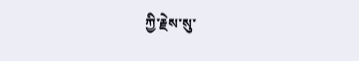ཀྱི་རྗེས་སུ་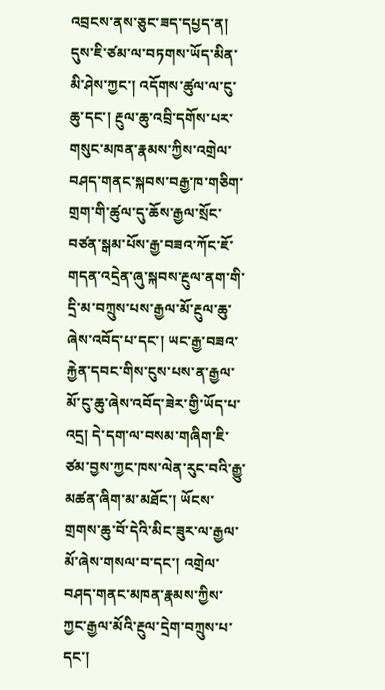འབྲངས་ནས་ཅུང་ཟད་དཔྱད་ན། དུས་ཇི་ཙམ་ལ་བཏགས་ཡོད་མིན་མི་ཤེས་ཀྱང་། འདོགས་ཚུལ་ལ་ངུ་ཆུ་དང་། རྔུལ་ཆུ་འབྲི་དགོས་པར་གསུང་མཁན་རྣམས་ཀྱིས་འགྲེལ་བཤད་གནང་སྐབས་བརྒྱ་ཁ་གཅིག་གྲག་གི་ཚུལ་དུ་ཆོས་རྒྱལ་སྲོང་བཙན་སྒམ་པོས་རྒྱ་བཟའ་ཀོང་ཇོ་གདན་འདྲེན་ཞུ་སྐབས་རྔུལ་ནག་གི་དྲི་མ་བཀྲུས་པས་རྒྱལ་མོ་རྔུལ་ཆུ་ཞེས་འབོད་པ་དང་། ཡང་རྒྱ་བཟའ་རྐྱེན་དབང་གིས་ངུས་པས་ན་རྒྱལ་མོ་ངུ་ཆུ་ཞེས་འབོད་ཟེར་གྱི་ཡོད་པ་འདྲ། དེ་དག་ལ་བསམ་གཞིག་ཇི་ཙམ་བྱས་ཀྱང་ཁས་ལེན་རུང་བའི་རྒྱུ་མཚན་ཞིག་མ་མཐོང་། ཡོངས་གྲགས་ཆུ་བོ་དེའི་མིང་ཟུར་ལ་རྒྱལ་མོ་ཞེས་གསལ་བ་དང་། འགྲེལ་བཤད་གནང་མཁན་རྣམས་ཀྱིས་ཀྱང་རྒྱལ་མོའི་རྔུལ་དྲེག་བཀྲུས་པ་དང་།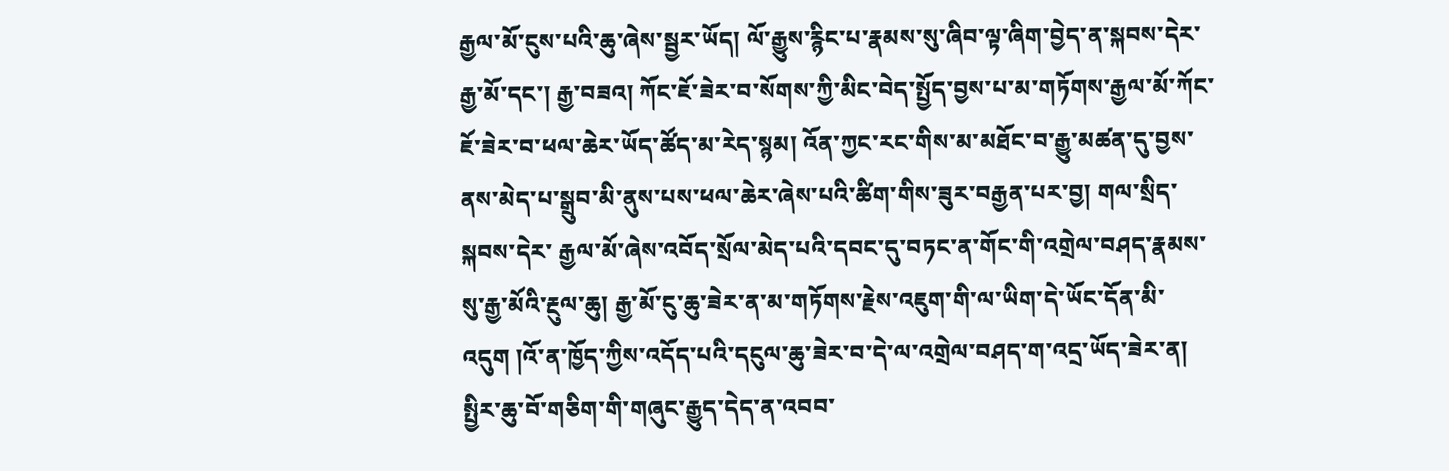རྒྱལ་མོ་ངུས་པའི་ཆུ་ཞེས་སྦྱར་ཡོད། ལོ་རྒྱུས་རྙིང་པ་རྣམས་སུ་ཞིབ་ལྟ་ཞིག་བྱེད་ན་སྐབས་དེར་རྒྱ་མོ་དང་། རྒྱ་བཟའ། ཀོང་ཇོ་ཟེར་བ་སོགས་ཀྱི་མིང་བེད་སྤྱོད་བྱས་པ་མ་གཏོགས་རྒྱལ་མོ་ཀོང་ཇོ་ཟེར་བ་ཕལ་ཆེར་ཡོད་ཚོད་མ་རེད་སྙམ། འོན་ཀྱང་རང་གིས་མ་མཐོང་བ་རྒྱུ་མཚན་དུ་བྱས་ནས་མེད་པ་སྒྲུབ་མི་ནུས་པས་ཕལ་ཆེར་ཞེས་པའི་ཚིག་གིས་ཟུར་བརྒྱན་པར་བྱ། གལ་སྲིད་སྐབས་དེར་ རྒྱལ་མོ་ཞེས་འབོད་སྲོལ་མེད་པའི་དབང་དུ་བཏང་ན་གོང་གི་འགྲེལ་བཤད་རྣམས་སུ་རྒྱ་མོའི་རྔུལ་ཆུ། རྒྱ་མོ་ངུ་ཆུ་ཟེར་ན་མ་གཏོགས་རྗེས་འཇུག་གི་ལ་ཡིག་དེ་ཡོང་དོན་མི་འདུག །འོ་ན་ཁྱོད་ཀྱིས་འདོད་པའི་དངུལ་ཆུ་ཟེར་བ་དེ་ལ་འགྲེལ་བཤད་ག་འདྲ་ཡོད་ཟེར་ན། སྤྱིར་ཆུ་བོ་གཅིག་གི་གཞུང་རྒྱུད་དེད་ན་འབབ་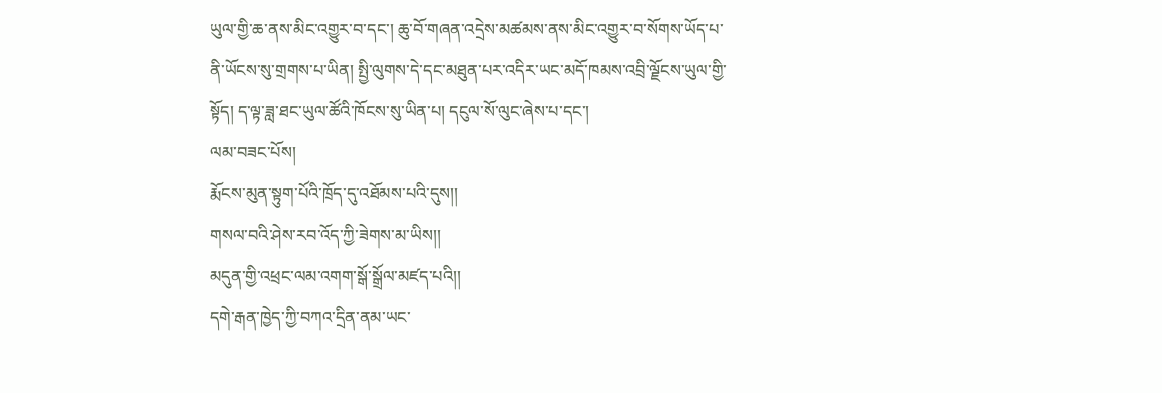ཡུལ་གྱི་ཆ་ནས་མིང་འགྱུར་བ་དང་། ཆུ་བོ་གཞན་འདྲེས་མཚམས་ནས་མིང་འགྱུར་བ་སོགས་ཡོད་པ་ནི་ཡོངས་སུ་གྲགས་པ་ཡིན། སྤྱི་ལུགས་དེ་དང་མཐུན་པར་འདིར་ཡང་མདོ་ཁམས་འབྲི་ལྗོངས་ཡུལ་གྱི་སྟོད། ད་ལྟ་ཟླ་ཐང་ཡུལ་ཚོའི་ཁོངས་སུ་ཡིན་པ། དངུལ་སོ་ལུང་ཞེས་པ་དང་།
ལམ་བཟང་པོས།
རྨོངས་མུན་སྟུག་པོའི་ཁྲོད་དུ་འཐོམས་པའི་དུས།།
གསལ་བའི་ཤེས་རབ་འོད་ཀྱི་ཟེགས་མ་ཡིས།།
མདུན་གྱི་འཕྲང་ལམ་འགག་སྒོ་སྒྲོལ་མཛད་པའི།།
དགེ་རྒན་ཁྱེད་ཀྱི་བཀའ་དྲིན་ནམ་ཡང་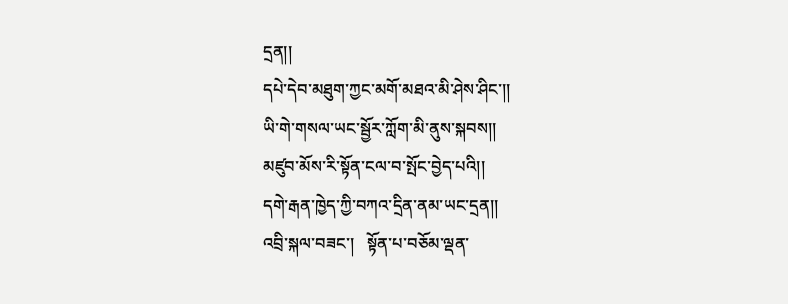དྲན།།
དཔེ་དེབ་མཐུག་ཀྱང་མགོ་མཐའ་མི་ཤེས་ཤིང་།།
ཡི་གེ་གསལ་ཡང་སྦྱོར་ཀློག་མི་ནུས་སྐབས།།
མཛུབ་མོས་རི་སྟོན་ངལ་བ་སྤོང་བྱེད་པའི།།
དགེ་རྒན་ཁྱེད་ཀྱི་བཀའ་དྲིན་ནམ་ཡང་དྲན།།
འབྲི་སྐལ་བཟང་།   སྟོན་པ་བཅོམ་ལྡན་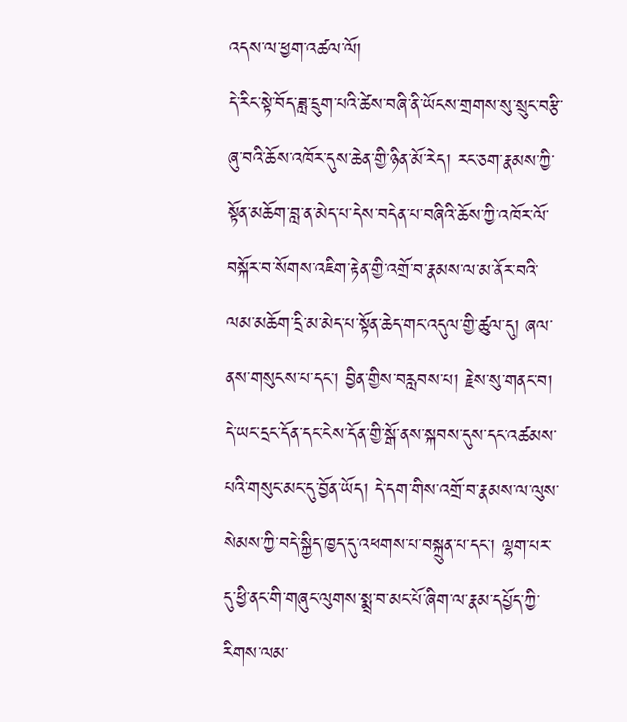འདས་ལ་ཕྱག་འཚལ་ལོ།
དེ་རིང་སྟེ་བོད་ཟླ་དྲུག་པའི་ཚེས་བཞི་ནི་ཡོངས་གྲགས་སུ་སྲུང་བརྩི་ཞུ་བའི་ཆོས་འཁོར་དུས་ཆེན་གྱི་ཉིན་མོ་རེད། རང་ཅག་རྣམས་ཀྱི་སྟོན་མཆོག་བླ་ན་མེད་པ་དེས་བདེན་པ་བཞིའི་ཆོས་ཀྱི་འཁོར་ལོ་བསྐོར་བ་སོགས་འཇིག་རྟེན་གྱི་འགྲོ་བ་རྣམས་ལ་མ་ནོར་བའི་ལམ་མཆོག་དྲི་མ་མེད་པ་སྟོན་ཆེད་གང་འདུལ་གྱི་ཚུལ་དུ། ཞལ་ནས་གསུངས་པ་དང་། བྱིན་གྱིས་བརླབས་པ། རྗེས་སུ་གནང་བ། དེ་ཡང་དྲང་དོན་དང་ངེས་དོན་གྱི་སྒོ་ནས་སྐབས་དུས་དང་འཚམས་པའི་གསུང་མང་དུ་བྱོན་ཡོད། དེ་དག་གིས་འགྲོ་བ་རྣམས་ལ་ལུས་སེམས་ཀྱི་བདེ་སྐྱིད་ཁྱད་དུ་འཕགས་པ་བསྐྲུན་པ་དང་། ལྷག་པར་དུ་ཕྱི་ནང་གི་གཞུང་ལུགས་སྨྲ་བ་མང་པོ་ཞིག་ལ་རྣམ་དཔྱོད་ཀྱི་རིགས་ལམ་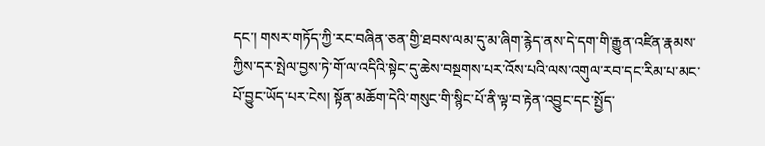དང་། གསར་གཏོད་ཀྱི་རང་བཞིན་ཅན་གྱི་ཐབས་ལམ་དུ་མ་ཞིག་རྙེད་ནས་དེ་དག་གི་རྒྱུན་འཛིན་རྣམས་ཀྱིས་དར་སྤེལ་བྱས་ཏེ་གོ་ལ་འདིའི་སྟེང་དུ་ཆེས་བསྔགས་པར་འོས་པའི་ལས་འགུལ་རབ་དང་རིམ་པ་མང་པོ་བྱུང་ཡོད་པར་ངེས། སྟོན་མཆོག་དེའི་གསུང་གི་སྙིང་པོ་ནི་ལྟ་བ་རྟེན་འབྱུང་དང་སྤྱོད་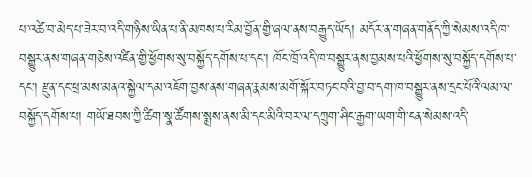པ་འཚེ་བ་མེད་པ་ཟེར་བ་འདི་གཉིས་ཡིན་པ་ནི་མཁས་པ་རིམ་བྱོན་གྱི་ཞལ་ནས་བརྒྱུད་ཡོད། མདོར་ན་གཞན་གནོད་ཀྱི་སེམས་འདི་ཁ་བསྒྱུར་ནས་གཞན་གཅེས་འཛིན་གྱི་ཕྱོགས་སུ་བསྐྱོད་དགོས་པ་དང་། ཁོང་ཁྲོ་འདི་ཁ་བསྒྱུར་ནས་བྱམས་པའི་ཕྱོགས་སུ་བསྐྱོད་དགོས་པ་དང་། རྫུན་དང་ཕྲ་མས་མནའ་སྐྱེལ་དམ་འཇོག་བྱས་ནས་གཞན་རྣམས་མགོ་སྐོར་བཏང་བའི་བྱ་བ་དག་ཁ་བསྒྱུར་ནས་དྲང་པོའི་ལམ་ལ་བསྐྱོད་དགོས་པ། གཡོ་ཐབས་ཀྱི་ཚིག་སྣ་ཚོགས་སྨྲས་ནས་མི་དང་མིའི་བར་ལ་དཀྲུག་ཤིང་རྒྱག་ཡག་གི་ངན་སེམས་འདི་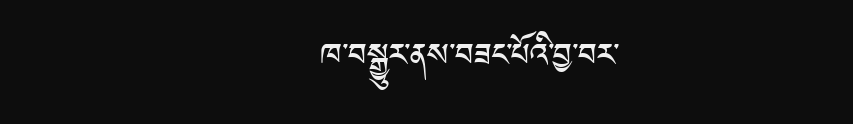ཁ་བསྒྱུར་ནས་བཟང་པོའི་བྱ་བར་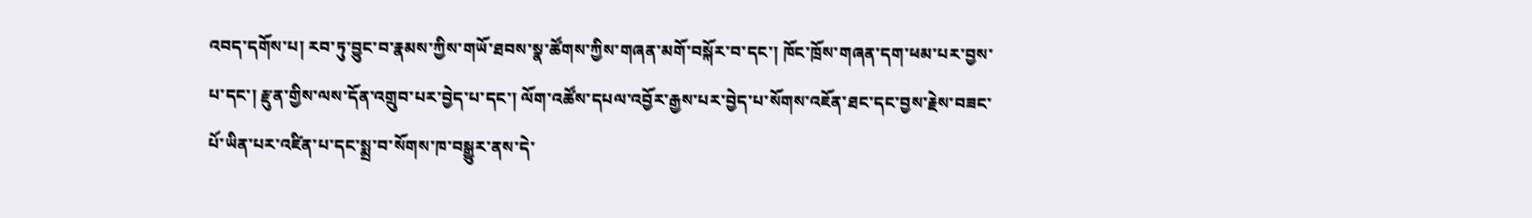འབད་དགོས་པ། རབ་ཏུ་བྱུང་བ་རྣམས་ཀྱིས་གཡོ་ཐབས་སྣ་ཚོགས་ཀྱིས་གཞན་མགོ་བསྐོར་བ་དང་། ཁོང་ཁྲོས་གཞན་དག་ཕམ་པར་བྱས་པ་དང་། རྫུན་གྱིས་ལས་དོན་འགྲུབ་པར་བྱེད་པ་དང་། ལོག་འཚོས་དཔལ་འབྱོར་རྒྱས་པར་བྱེད་པ་སོགས་འཇོན་ཐང་དང་བྱས་རྗེས་བཟང་པོ་ཡིན་པར་འཛིན་པ་དང་སྨྲ་བ་སོགས་ཁ་བསྒྱུར་ནས་དེ་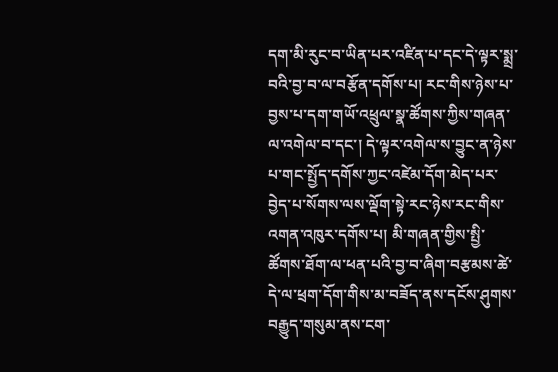དག་མི་རུང་བ་ཡིན་པར་འཛིན་པ་དང་དེ་ལྟར་སྨྲ་བའི་བྱ་བ་ལ་བརྩོན་དགོས་པ། རང་གིས་ཉེས་པ་བྱས་པ་དག་གཡོ་འཕྲུལ་སྣ་ཚོགས་ཀྱིས་གཞན་ལ་འགེལ་བ་དང་། དེ་ལྟར་འགེལ་ས་བྱུང་ན་ཉེས་པ་གང་སྤྱོད་དགོས་ཀྱང་འཛེམ་དོག་མེད་པར་བྱེད་པ་སོགས་ལས་ལྡོག་སྟེ་རང་ཉེས་རང་གིས་འགན་འཁུར་དགོས་པ། མི་གཞན་གྱིས་སྤྱི་ཚོགས་ཐོག་ལ་ཕན་པའི་བྱ་བ་ཞིག་བརྩམས་ཚེ་དེ་ལ་ཕྲག་དོག་གིས་མ་བཟོད་ནས་དངོས་ཤུགས་བརྒྱུད་གསུམ་ནས་ངག་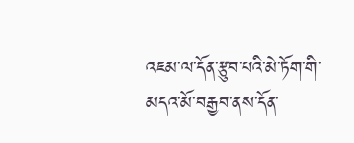འཇམ་ལ་དོན་རྩུབ་པའི་མེ་ཏོག་གི་མདའ་མོ་བརྒྱབ་ནས་དོན་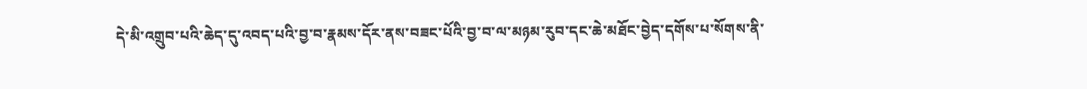དེ་མི་འགྲུབ་པའི་ཆེད་དུ་འབད་པའི་བྱ་བ་རྣམས་དོར་ནས་བཟང་པོའི་བྱ་བ་ལ་མཉམ་རུབ་དང་ཆེ་མཐོང་བྱེད་དགོས་པ་སོགས་ནི་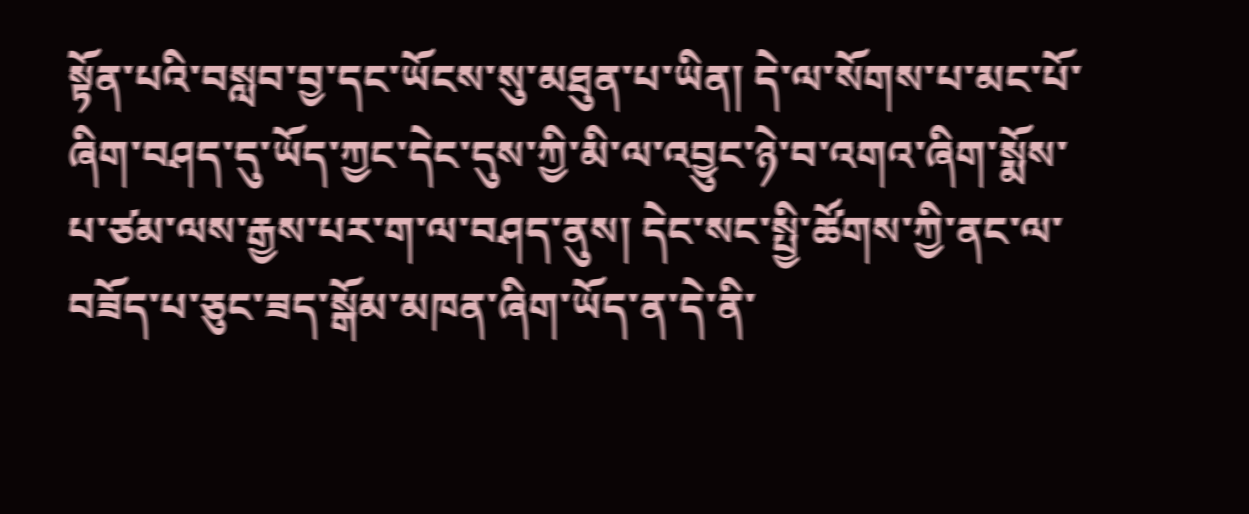སྟོན་པའི་བསླབ་བྱ་དང་ཡོངས་སུ་མཐུན་པ་ཡིན། དེ་ལ་སོགས་པ་མང་པོ་ཞིག་བཤད་དུ་ཡོད་ཀྱང་དེང་དུས་ཀྱི་མི་ལ་འབྱུང་ཉེ་བ་འགའ་ཞིག་སྨོས་པ་ཙམ་ལས་རྒྱས་པར་ག་ལ་བཤད་ནུས། དེང་སང་སྤྱི་ཚོགས་ཀྱི་ནང་ལ་བཟོད་པ་ཅུང་ཟད་སྒོམ་མཁན་ཞིག་ཡོད་ན་དེ་ནི་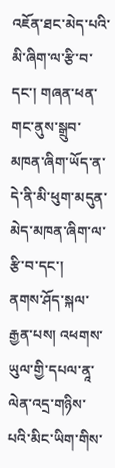འཇོན་ཐང་མེད་པའི་མི་ཞིག་ལ་རྩི་བ་དང་། གཞན་ཕན་གང་ནུས་སྒྲུབ་མཁན་ཞིག་ཡོད་ན་དེ་ནི་མི་ཕུག་མདུན་མེད་མཁན་ཞིག་ལ་རྩི་བ་དང་།
ནགས་ཤོད་སྐལ་རྒྱན་པས། འཕགས་ཡུལ་གྱི་དཔལ་ནཱ་ལེན་འདྲ་གཉིས་པའི་མིང་ཡིག་གིས་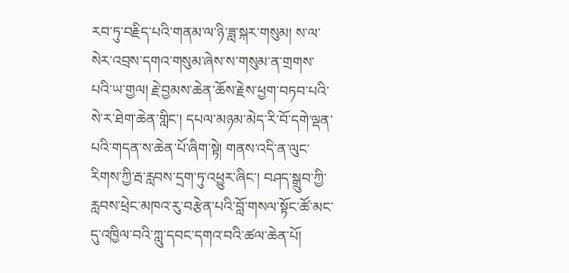རབ་ཏུ་བརྗིད་པའི་གནམ་ལ་ཉི་ཟླ་སྐར་གསུམ། ས་ལ་སེར་འབྲས་དགའ་གསུམ་ཞེས་ས་གསུམ་ན་གྲགས་པའི་ཡ་གྱལ། རྗེ་བྱམས་ཆེན་ཆོས་རྗེས་ཕྱག་བཏབ་པའི་སེ་ར་ཐེག་ཆེན་གླིང་། དཔལ་མཉམ་མེད་རི་བོ་དགེ་ལྡན་པའི་གདན་ས་ཆེན་པོ་ཞིག་སྟེ། གནས་འདི་ན་ལུང་རིགས་ཀྱི་རྦ་རླབས་དྲག་ཏུ་འཕྱུར་ཞིང་། བཤད་སྒྲུབ་ཀྱི་རླབས་ཕྲེང་མཁའ་རུ་བརྩེན་པའི་བློ་གསལ་སྟོང་ཚོ་མང་དུ་འཁྱིལ་བའི་ཀླུ་དབང་དགའ་བའི་ཚལ་ཆེན་པོ།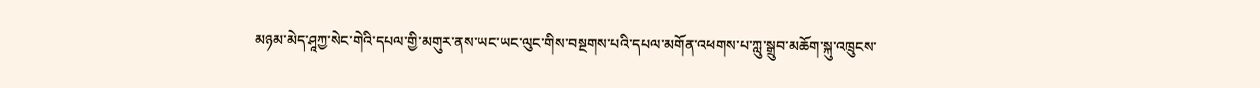མཉམ་མེད་ཤཱཀྱ་སེང་གེའི་དཔལ་གྱི་མགུར་ནས་ཡང་ཡང་ལུང་གིས་བསྔགས་པའི་དཔལ་མགོན་འཕགས་པ་ཀླུ་སྒྲུབ་མཆོག་སྐུ་འཁྲུངས་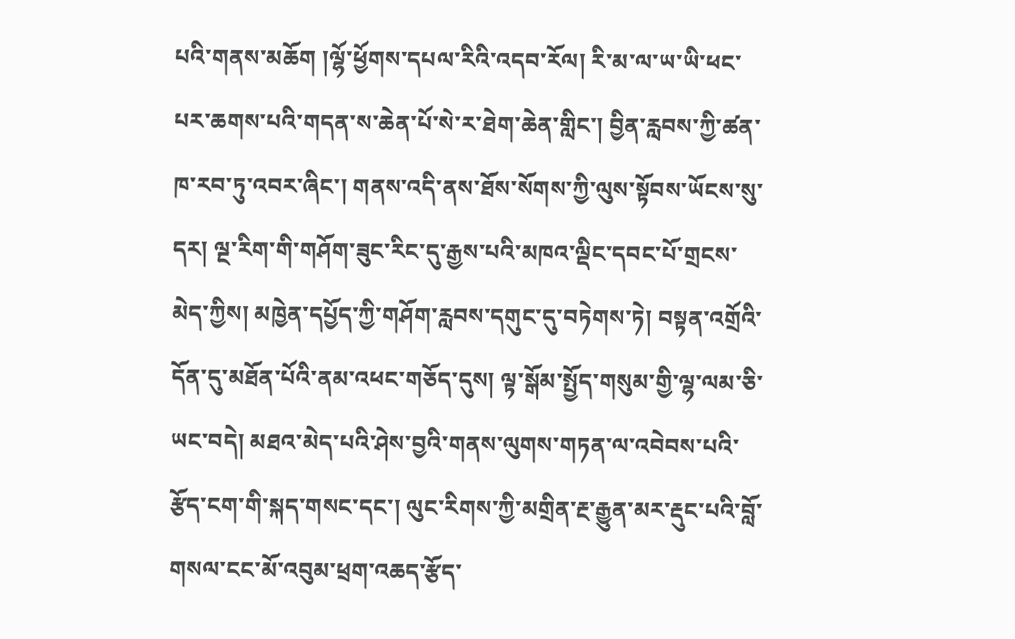པའི་གནས་མཆོག །ལྷོ་ཕྱོགས་དཔལ་རིའི་འདབ་རོལ། རི་མ་ལ་ཡ་ཡི་ཕང་པར་ཆགས་པའི་གདན་ས་ཆེན་པོ་སེ་ར་ཐེག་ཆེན་གླིང་། བྱིན་རླབས་ཀྱི་ཚན་ཁ་རབ་ཏུ་འབར་ཞིང་། གནས་འདི་ནས་ཐོས་སོགས་ཀྱི་ལུས་སྟོབས་ཡོངས་སུ་དར། ལྔ་རིག་གི་གཤོག་ཟུང་རིང་དུ་རྒྱས་པའི་མཁའ་ལྡིང་དབང་པོ་གྲངས་མེད་ཀྱིས། མཁྱེན་དཔྱོད་ཀྱི་གཤོག་རླབས་དགུང་དུ་བཏེགས་ཏེ། བསྟན་འགྲོའི་དོན་དུ་མཐོན་པོའི་ནམ་འཕང་གཅོད་དུས། ལྟ་སྒོམ་སྤྱོད་གསུམ་གྱི་ལྷ་ལམ་ཅི་ཡང་བདེ། མཐའ་མེད་པའི་ཤེས་བྱའི་གནས་ལུགས་གཏན་ལ་འབེབས་པའི་རྩོད་ངག་གི་སྐད་གསང་དང་། ལུང་རིགས་ཀྱི་མགྲིན་རྔ་རྒྱུན་མར་རྡུང་པའི་བློ་གསལ་ངང་མོ་འབུམ་ཕྲག་འཆད་རྩོད་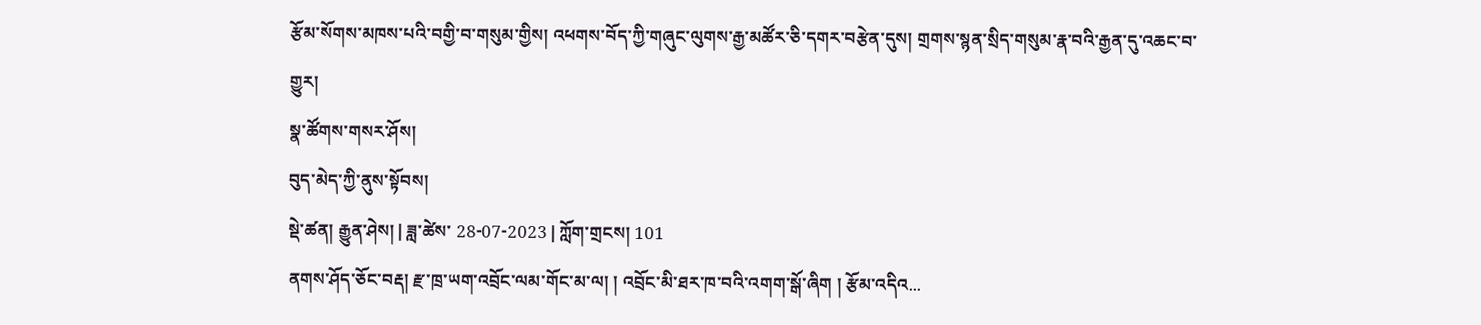རྩོམ་སོགས་མཁས་པའི་བགྱི་བ་གསུམ་གྱིས། འཕགས་བོད་ཀྱི་གཞུང་ལུགས་རྒྱ་མཚོར་ཅི་དགར་བརྩེན་དུས། གྲགས་སྙན་སྲིད་གསུམ་རྣ་བའི་རྒྱན་དུ་འཆང་བ་གྱུར།
སྣ་ཚོགས་གསར་ཤོས།
བུད་མེད་ཀྱི་ནུས་སྟོབས།
སྡེ་ཚན། རྒྱུན་ཤེས། | ཟླ་ཚེས་ 28-07-2023 | ཀློག་གྲངས། 101
ནགས་ཤོད་ཅོང་བརྡ། རྫ་ཁྲ་ཡག་འབྲོང་ལམ་གོང་མ་ལ། ། འབྲོང་མི་ཐར་ཁ་བའི་འགག་སྒོ་ཞིག ། རྩོམ་འདིའ...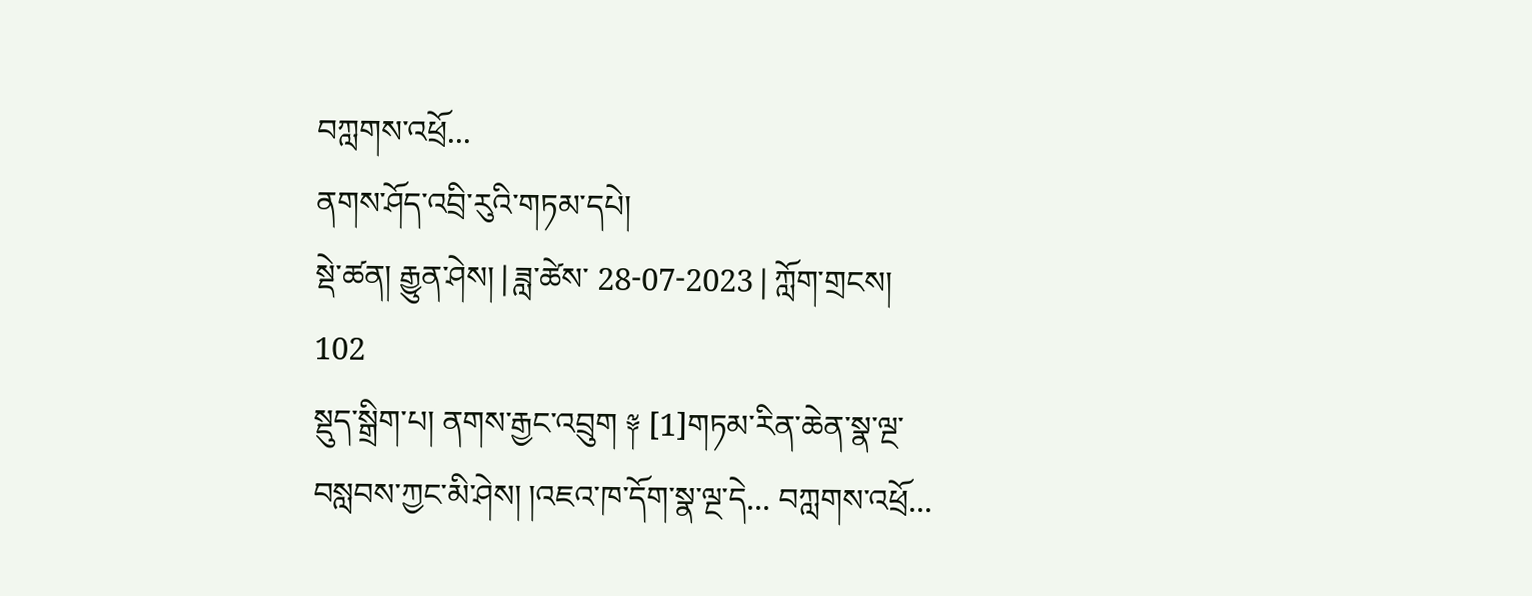བཀླགས་འཕྲོ...
ནགས་ཤོད་འབྲི་རུའི་གཏམ་དཔེ།
སྡེ་ཚན། རྒྱུན་ཤེས། | ཟླ་ཚེས་ 28-07-2023 | ཀློག་གྲངས། 102
སྡུད་སྒྲིག་པ། ནགས་རྒྱང་འབྲུག ༈ [1]གཏམ་རིན་ཆེན་སྣ་ལྔ་བསླབས་ཀྱང་མི་ཤེས། །འཇའ་ཁ་དོག་སྣ་ལྔ་དེ... བཀླགས་འཕྲོ...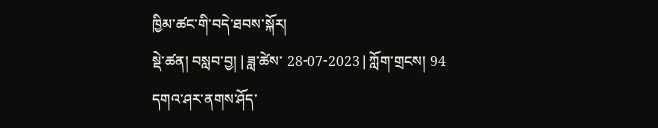ཁྱིམ་ཚང་གི་བདེ་ཐབས་སྐོར།
སྡེ་ཚན། བསླབ་བྱ། | ཟླ་ཚེས་ 28-07-2023 | ཀློག་གྲངས། 94
དགའ་ཤར་ནགས་ཤོད་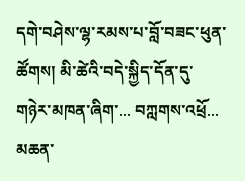དགེ་བཤེས་ལྷ་རམས་པ་བློ་བཟང་ཕུན་ཚོགས། མི་ཚེའི་བདེ་སྐྱིད་དོན་དུ་གཉེར་མཁན་ཞིག་... བཀླགས་འཕྲོ...
མཆན་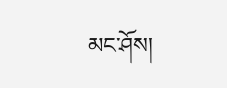མང་ཤོས།